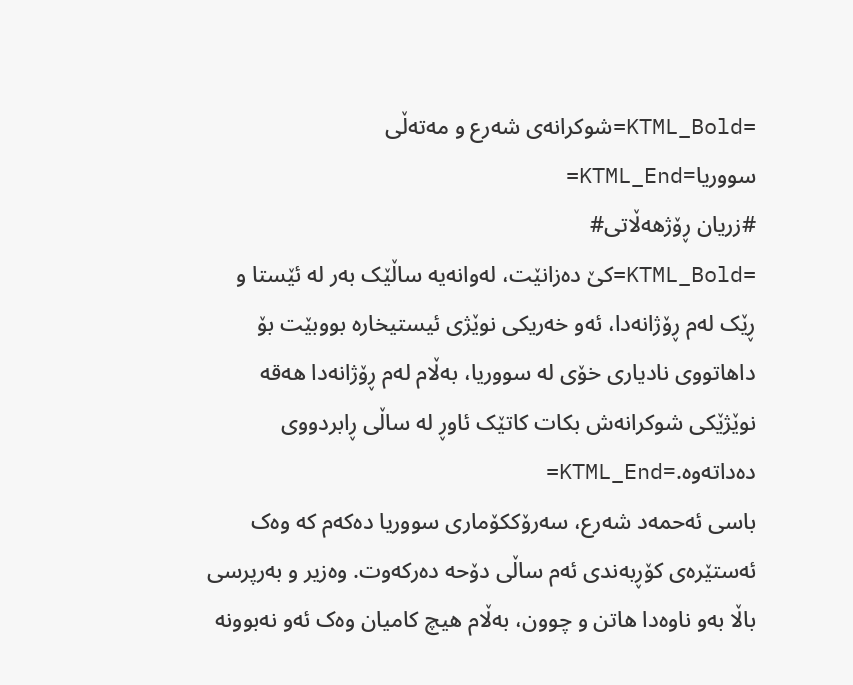=KTML_Bold=شوکرانەی شەرع و مەتەڵی سووریا=KTML_End=
#زریان ڕۆژهەڵاتی#
=KTML_Bold=کێ دەزانێت، لەوانەیە ساڵێک بەر لە ئێستا و ڕێک لەم ڕۆژانەدا، ئەو خەریکی نوێژی ئیستیخارە بووبێت بۆ داهاتووی نادیاری خۆی لە سووریا، بەڵام لەم ڕۆژانەدا هەقە نوێژێکی شوکرانەش بکات کاتێک ئاوڕ لە ساڵی ڕابردووی دەداتەوە.=KTML_End=
باسی ئەحمەد شەرع، سەرۆککۆماری سووریا دەکەم کە وەک ئەستێرەی کۆڕبەندی ئەم ساڵی دۆحە دەرکەوت. وەزیر و بەرپرسی باڵا بەو ناوەدا هاتن و چوون، بەڵام هیچ کامیان وەک ئەو نەبوونە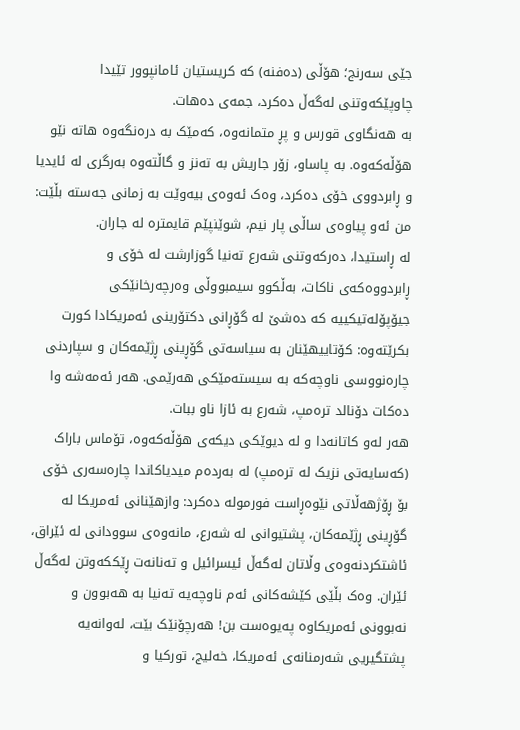جێی سەرنج؛ هۆڵی (دەفنە) کە کریستیان ئامانپوور تێیدا چاوپێکەوتنی لەگەڵ دەکرد، جمەی دەهات.
بە هەنگاوی قورس و پڕ متمانەوە، کەمێک بە درەنگەوە هاتە نێو هۆڵەکەوە. بە پاساو، زۆر جاریش بە تەنز و گاڵتەوە بەرگری لە ئایدیا و ڕابردووی خۆی دەکرد، وەک ئەوەی بیەوێت بە زمانی جەستە بڵێت: من ئەو پیاوەی ساڵی پار نیم، شوێنپێم قایمترە لە جاران.
لە ڕاستیدا، دەرکەوتنی شەرع تەنیا گوزارشت لە خۆی و ڕابردووەکەی ناکات، بەڵکوو سیمبووڵی وەرچەرخانێکی جیۆپۆلەتیکییە کە دەشێ لە گۆڕانی دکتۆرینی ئەمریکادا کورت بکرێتەوە: کۆتاییهێنان بە سیاسەتی گۆڕینی ڕژێمەکان و سپاردنی چارەنووسی ناوچەکە بە سیستەمێکی هەرێمی. هەر ئەمەشە وا دەکات دۆنالد ترەمپ، شەرع بە ئازا ناو ببات.
هەر لەو کاتانەدا و لە دیوێکی دیکەی هۆڵەکەوە، تۆماس باراک (کەسایەتی نزیک لە ترەمپ) لە بەردەم میدیاکاندا چارەسەری خۆی بۆ ڕۆژهەڵاتی نێوەڕاست فورمولە دەکرد: وازهێنانی ئەمریکا لە گۆڕینی ڕژێمەکان، پشتیوانی لە شەرع، مانەوەی سوودانی لە ئێراق، ئاشتکردنەوەی وڵاتان لەگەڵ ئیسرائیل و تەنانەت ڕێککەوتن لەگەڵ ئێران. وەک بڵێی کێشەکانی ئەم ناوچەیە تەنیا بە هەبوون و نەبوونی ئەمریکاوە پەیوەست بن! هەرچۆنێک بێت، لەوانەیە پشتگیریی شەرمنانەی ئەمریکا، خەلیج، تورکیا و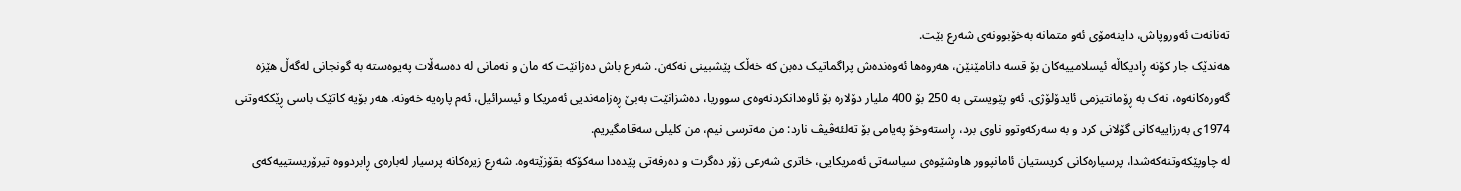تەنانەت ئەوروپاش، داینەمۆی ئەو متمانە بەخۆبوونەی شەرع بێت.
هەندێک جار کۆنە ڕادیکاڵە ئیسلامییەکان بۆ قسە دانامێنێن، هەروەها ئەوەندەش پراگماتیک دەبن کە خەڵک پێشبینی نەکەن. شەرع باش دەزانێت کە مان و نەمانی لە دەسەڵات پەیوەستە بە گونجانی لەگەڵ هێزە گەورەکانەوە، نەک بە ڕۆمانتیزمی ئایدۆلۆژی. ئەو پێویستی بە 250 بۆ 400 ملیار دۆلارە بۆ ئاوەدانکردنەوەی سووریا، دەشزانێت بەبێ ڕەزامەندیی ئەمریکا و ئیسرائیل، ئەم پارەیە خەونە. هەر بۆیە کاتێک باسی ڕێککەوتنی 1974ی بەرزاییەکانی گۆلانی کرد و بە سەرکەوتوو ناوی برد، ڕاستەوخۆ پەیامی بۆ تەلئەڤیڤ نارد: من مەترسی نیم، من کلیلی سەقامگیریم.
لە چاوپێکەوتنەکەشدا، پرسیارەکانی کریستیان ئامانپوور هاوشێوەی سیاسەتی ئەمریکایی، خاتری شەرعی زۆر دەگرت و دەرفەتی پێدەدا سەکۆکە بقۆزێتەوە. شەرع زیرەکانە پرسیار لەبارەی ڕابردووە تیرۆریستییەکەی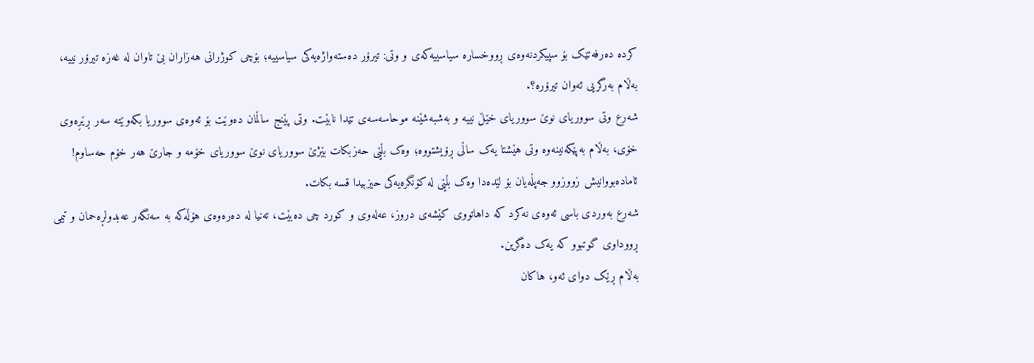کردە دەرفەتێک بۆ سپیکردنەوەی ڕووخسارە سیاسییەکەی و وتی: تیرۆر دەستەواژەیەکی سیاسییە؛ بۆچی کوژرانی هەزاران بێ تاوان لە غەزە تیرۆر نییە، بەڵام بەرگریی ئەوان تیرۆرە؟.
شەرع وتی سووریای نوێ سووریای خێڵ نییە و بەشبەشێنە موحاسەسەی تێدا نابێت. وتی پێنج ساڵمان دەوێت بۆ ئەوەی سووریا بکەوێتە سەر ڕێڕەوی خۆی، بەڵام بەپێکەنینەوە وتی هێشتا یەک ساڵی ڕۆیشتووە؛ وەک بڵێی حەزبکات بێژێ سووریای نوێ سووریای خۆمە و جارێ هەر خۆم حەساوم! ئامادەبووانیش زووزوو جەپڵەیان بۆ لێدەدا وەک بڵێی لە کۆنگرەیەکی حیزبیدا قسە بکات.
شەرع بەوردی باسی ئەوەی نەکرد کە داهاتووی کێشەی دروز، عەلەوی و کورد چی دەبێت، تەنیا لە دەرەوەی هۆڵەکە بە سەنگەر عەبدولڕەحمان و تیمی ڕووداوی گوتبوو کە یەک دەگرین.
بەڵام ڕێک دوای ئەو، هاکان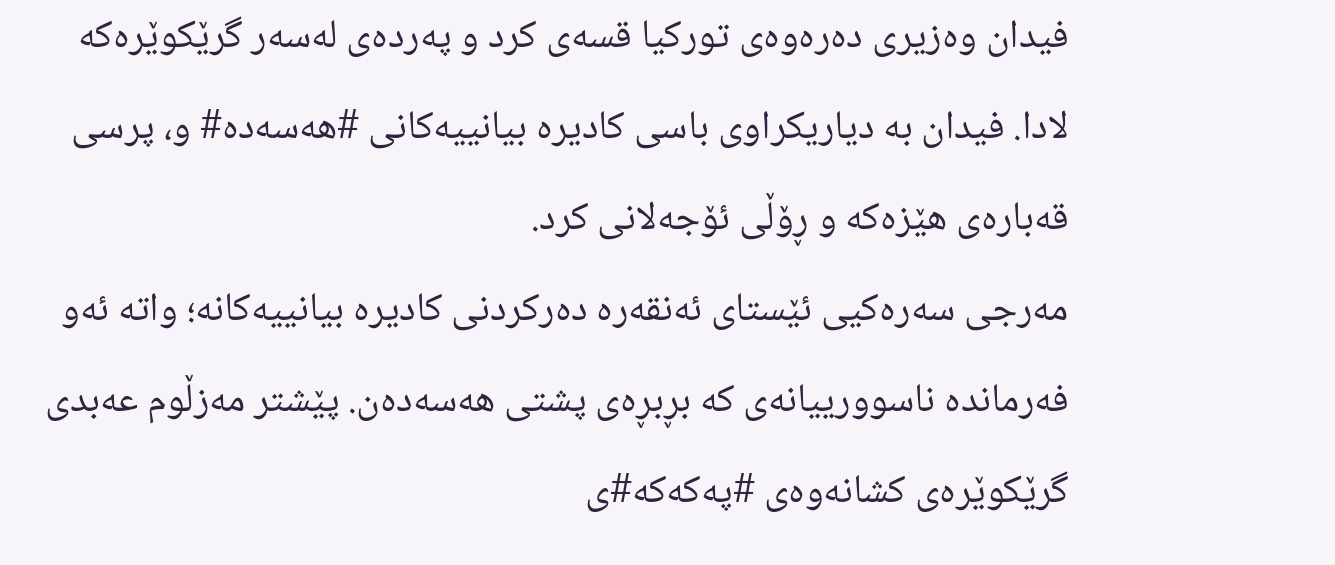فیدان وەزیری دەرەوەی تورکیا قسەی کرد و پەردەی لەسەر گرێکوێرەکە لادا. فیدان بە دیاریکراوی باسی کادیرە بیانییەکانی #هەسەدە# و، پرسی قەبارەی هێزەکە و ڕۆڵی ئۆجەلانی کرد.
مەرجی سەرەکیی ئێستای ئەنقەرە دەرکردنی کادیرە بیانییەکانە؛ واتە ئەو فەرماندە ناسوورییانەی کە بڕبڕەی پشتی هەسەدەن. پێشتر مەزڵوم عەبدی گرێکوێرەی کشانەوەی #پەکەکە#ی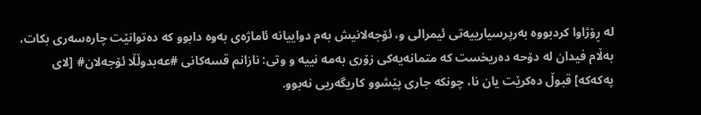لە ڕۆژاوا کردبووە بەرپرسیارییەتی ئیمرالی و، ئۆجەلانیش بەم دواییانە ئاماژەی بەوە دابوو کە دەتوانێت چارەسەری بکات، بەڵام فیدان لە دۆحە دەریخست کە متمانەیەکی زۆری بەمە نییە و وتی: نازانم قسەکانی #عەبدوڵڵا ئۆجەلان# [لای پەکەکە] قبوڵ دەکرێت یان نا، چونکە جاری پێشوو کاریگەریی نەبوو.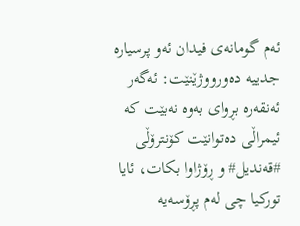ئەم گومانەی فیدان ئەو پرسیارە جدییە دەورووژێنێت: ئەگەر ئەنقەرە بڕوای بەوە نەبێت کە ئیمراڵی دەتوانێت کۆنترۆڵی #قەندیل# و ڕۆژاوا بکات، ئایا تورکیا چی لەم پڕۆسەیە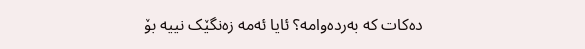دەکات کە بەردەوامە؟ ئایا ئەمە زەنگێک نییە بۆ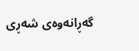گەڕانەوەی شەڕی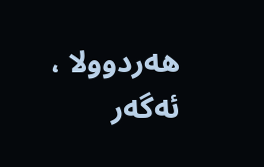هەردوولا ، ئەگەر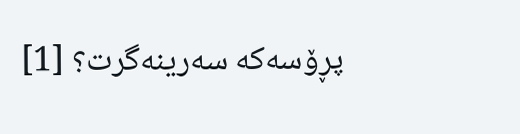پڕۆسەکە سەرینەگرت؟ [1]